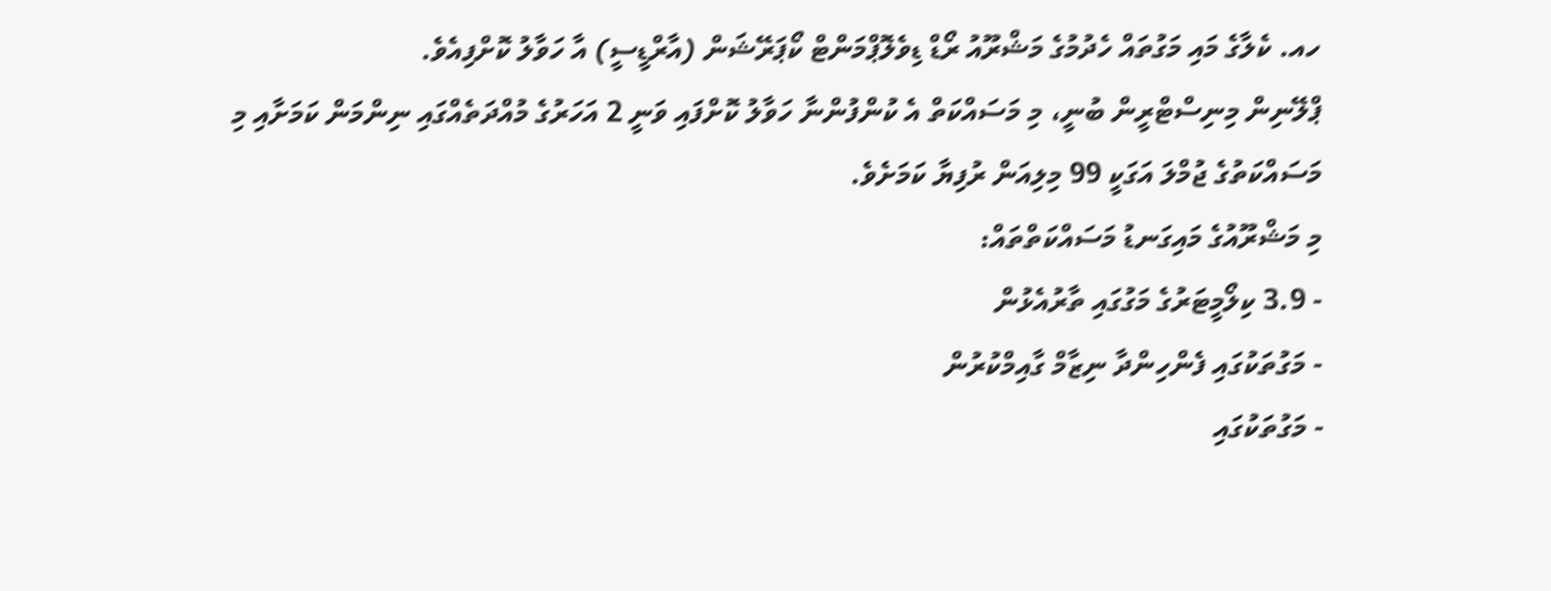ހއ. ކެލާގެ މައި މަގުތައް ހެދުމުގެ މަޝްރޫއު ރޯޑް ޑިވެލޮޕްމަންޓް ކޯޕަރޭޝަން (އާރްޑީސީ) އާ ހަވާލު ކޮށްފިއެވެ.
ޕްލޭނިން މިނިސްޓްރީން ބުނީ، މި މަސައްކަތް އެ ކުންފުންނާ ހަވާލު ކޮށްފައި ވަނީ 2 އަހަރުގެ މުއްދަތެއްގައި ނިންމަން ކަމަށާއި މި މަސައްކަތުގެ ޖުމްލަ އަގަކީ 99 މިލިއަން ރުފިޔާ ކަމަށެވެ.
މި މަޝްރޫއުގެ މައިގަނޑު މަސައްކަތްތައް:
- 3.9 ކިލޯމީޓަރުގެ މަގުގައި ތާރުއެޅުން
- މަގުތަކުގައި ފެންހިންދާ ނިޒާމް ގާއިމްކުރުން
- މަގުތަކުގައި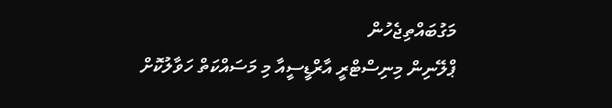މަގުބައްތިޖެހުން
ޕްލޭނިން މިނިސްޓްރީ އާރްޑީސީއާ މި މަސައްކަތް ހަވާލުކޮށް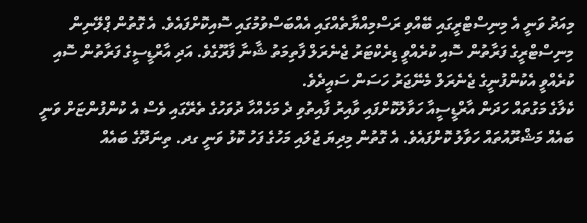މިއަދު ވަނީ އެ މިނިސްޓްރީގައި ބޭއްވި ރަސްމިއްޔާތެއްގައި އެއްބަސްވުމުގައި ސޮއިކޮށްފައެވެ. އެ ގޮތުން ޕްލޭނިން މިނިސްޓްރީގެ ފަރާތުން ސޮއި ކުރެއްވީ ޑިރެކްޓަރު ޖެނެރަލް ފާތިމަތު ޝާނާ ފާރޫގެވެ. އަދި އާރްޑީސީގެ ފަރާތުން ސޮއި ކުރެއްވީ އެކުންފުނީގެ ޖެނެރަލް މެނޭޖަރު ހަސަން ސައީދެވެ.
ކެލާގެ މަގުތައް ހަދަން އާރްޑީސީއާ ހަވާލުކޮށްފައި ވާއިރު ފާއިތުވި ދެ މަހެއްހާ ދުވަހުގެ ތެރޭގައި ވެސް އެ ކުންފުންޏަށް ވަނީ ބައެއް މަޝްރޫއުތައް ހަވާލު ކޮށްފައެވެ. އެ ގޮތުން މިދިޔަ ޖުލައި މަހުގެ ފަހު ކޮޅު ވަނީ ގދ. ތިނަދޫގެ ބައެއް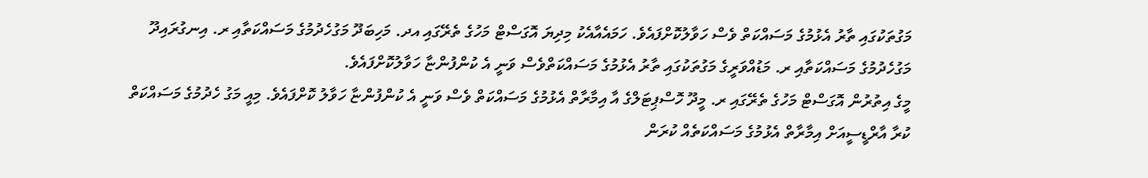މަގުތަކުގައި ތާރު އެޅުމުގެ މަސައްކަތް ވެސް ހަވާލުކޮށްފައެވެ. ހަމައެއާއެކު މިދިޔަ އޮގަސްޓް މަހުގެ ތެރޭގައި އދ. މަހިބަދޫ މަގުހެދުމުގެ މަސައްކަތާއި ރ. އިނގުރައިދޫ މަގުހެދުމުގެ މަސައްކަތާއި ރ. މަޑުއްވަރީގެ މަގުތަކުގައި ތާރު އެޅުމުގެ މަސައްކަތްވެސް ވަނީ އެ ކުންފުންޏާ ހަވާލުކޮށްފައެވެ.
މީގެ އިތުރުން އޮގަސްޓް މަހުގެ ތެރޭގައި ރ. މީދޫ ހޮސްޕިޓަލްގެ އާ އިމާރާތް އެޅުމުގެ މަސައްކަތް ވެސް ވަނީ އެ ކުންފުންޏާ ހަވާލު ކޮށްފައެވެ. މިއީ މަގު ހެދުމުގެ މަސައްކަތް ކުރާ އާރްޑީސީއަށް އިމާރާތް އެޅުމުގެ މަސައްކަތެއް ކުރަން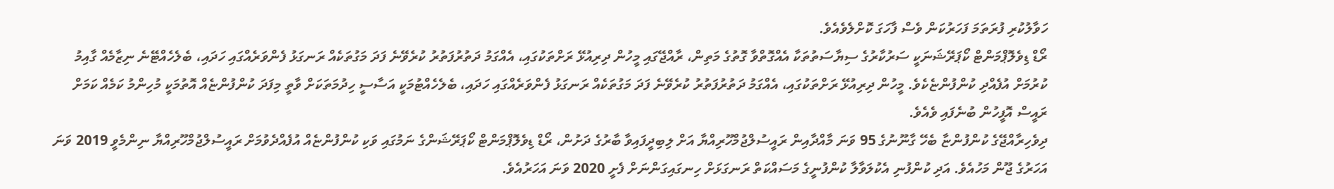ހަވާލުކުރި ފުރަތަމަ ފަހަރުކަން ވެސް ފާހަގަ ކޮށްލެވެއެވެ.
ރޯޑް ޑިވެލޮޕްމަންޓް ކޯޕަރޭޝަނަކީ ސަރުކާރުގެ ސިޔާސަތުތަކާ އެއްގޮތްވާ ގޮތުގެ މަތިން، ރާއްޖޭގައި މީހުން ދިރިއުޅޭ ރަށްތަކުގައި، އެއްގަމު ދަތުރުފަތުރު ކުރެވޭނެ ފަދަ މަގުތަކެއް ރަނގަޅު ފެންވަރެއްގައި ހަދައި، ބެލެހެއްޓޭނެ ނިޒާމެއް ގާއިމު ކުރުމަށް އުފެއްދި ކުންފުންޏެކެވެ. މީހުން ދިރިއުޅޭ ރަށްތަކުގައި، އެއްގަމު ދަތުރުފަތުރު ކުރެވޭނެ ފަދަ މަގުތަކެއް ރަނގަޅު ފެންވަރެއްގައި ހަދައި، ބެލެހެއްޓުމަކީ އަސާސީ ހިދުމަތަކަށް ވާތީ މިފަދަ ކުންފުންޏެއް އޮތުމަކީ މުހިންމު ކަމެއް ކަމަށް ރައީސް އޮފީހުން ބުނެފައި ވެއެވެ.
ދިވެހިރާއްޖޭގެ ކުންފުންޏާ ބެހޭ ގާނޫނުގެ 95 ވަނަ މާއްދާއިން ރައީސުލްޖުމްހޫރިއްޔާ އަށް ލިބިދީފައިވާ ބާރުގެ ދަށުން، ރޯޑް ޑިވެލޮޕްމަންޓް ކޯޕަރޭޝަންގެ ނަމުގައި ވަކި ކުންފުންޏެއް އުފެއްދެވުމަށް ރައީސުލްޖުމްހޫރިއްޔާ ނިންމެވީ 2019 ވަނަ އަހަރުގެ ޖޫން މަހުއެވެ. އަދި ކުންފުނި އެކުލަވާލާ ކުންފުނީގެ މަސައްކަތް ރަނގަޅަށް ހިނގައިގަންނަށް ފެށީ 2020 ވަނަ އަހަރުއެވެ.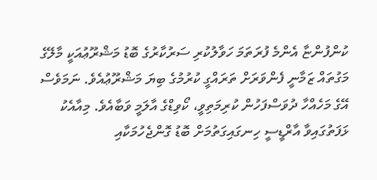ކުންފުންޏާ އެންމެ ފުރަތަމަ ހަވާލުކުރި ސަރުކާރުގެ ބޮޑު މަޝްރޫޢުއަކީ މާލޭގެ މަގުތައް ޒަމާނީ ފެންވަރަށް ތަރައްގީ ކުރުމުގެ ބިޔަ މަޝްރޫޢުއެވެ. ނަމަވެސް އޭގެ މަހެއްހާ ދުވަސްފަހުން ކުރިމަތިވީ، ކޯވިޑްގެ އާލަމީ ވަބާއެވެ. މިއާއެކު ޅަފަތުގައިވާ އާރްޑީސީ ހިނގައިގަތުމަށް ބޮޑު ގޮންޖެހުމަކާއި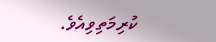ކުރިމަތިވިއެވެ.